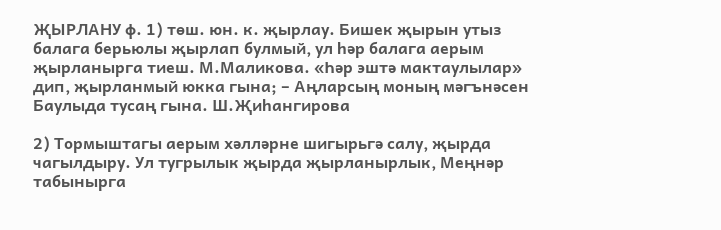ҖЫРЛАНУ ф. 1) төш. юн. к. җырлау. Бишек җырын утыз балага берьюлы җырлап булмый, ул һәр балага аерым җырланырга тиеш. М.Маликова. «Һәр эштә мактаулылар» дип, җырланмый юкка гына; – Аңларсың моның мәгънәсен Баулыда тусаң гына. Ш.Җиһангирова

2) Тормыштагы аерым хәлләрне шигырьгә салу, җырда чагылдыру. Ул тугрылык җырда җырланырлык, Меңнәр табынырга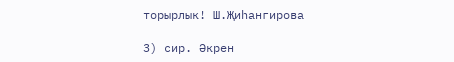торырлык! Ш.Җиһангирова

3) сир. Әкрен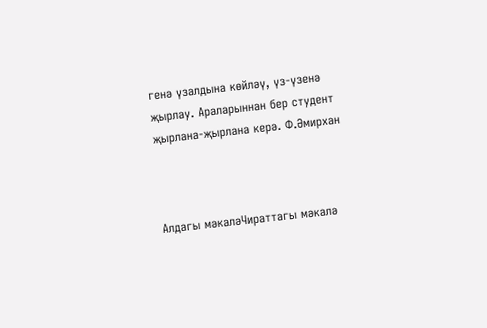генә үзалдына көйләү, үз-үзенә җырлау. Араларыннан бер студент җырлана-җырлана керә. Ф.Әмирхан



Алдагы мәкаләЧираттагы мәкалә